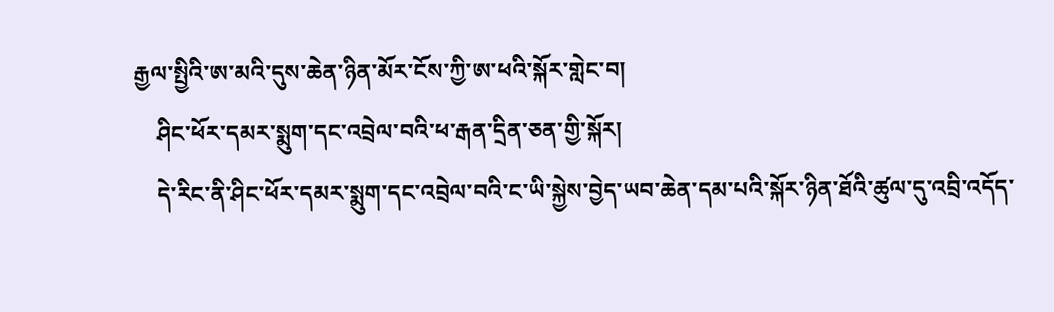རྒྱལ་སྤྱིའི་ཨ་མའི་དུས་ཆེན་ཉིན་མོར་ངོས་ཀྱི་ཨ་ཕའི་སྐོར་གླེང་བ།
    ཤིང་ཕོར་དམར་སྨུག་དང་འབྲེལ་བའི་ཕ་རྒན་དྲིན་ཅན་གྱི་སྐོར།
    དེ་རིང་ནི་ཤིང་ཕོར་དམར་སྨུག་དང་འབྲེལ་བའི་ང་ཡི་སྐྱེས་བྱེད་ཡབ་ཆེན་དམ་པའི་སྐོར་ཉིན་ཐོའི་ཚུལ་དུ་འབྲི་འདོད་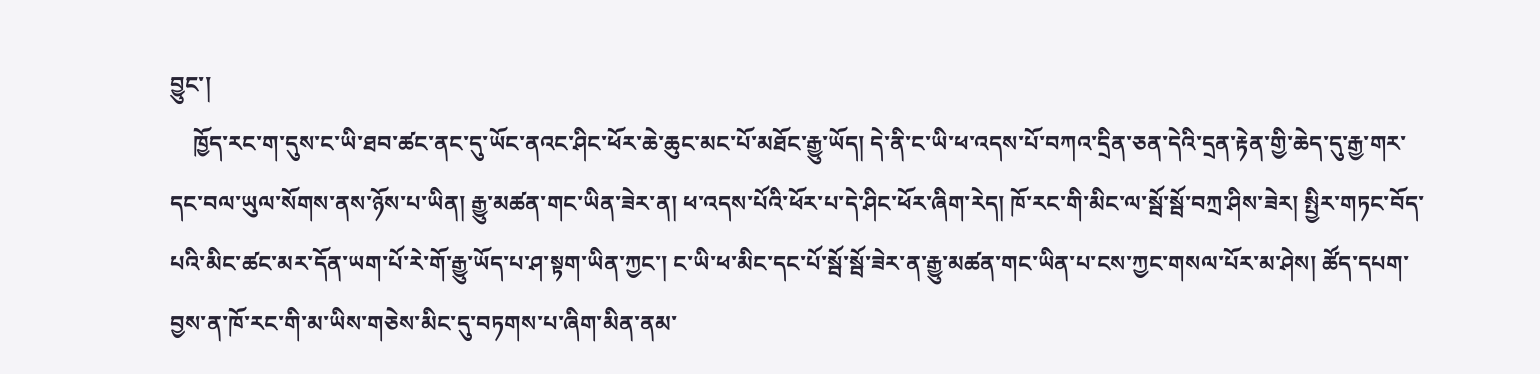བྱུང་།
    ཁྱོད་རང་ག་དུས་ང་ཡི་ཐབ་ཚང་ནང་དུ་ཡོང་ནའང་ཤིང་ཕོར་ཆེ་ཆུང་མང་པོ་མཐོང་རྒྱུ་ཡོད། དེ་ནི་ང་ཡི་ཕ་འདས་པོ་བཀའ་དྲིན་ཅན་དེའི་དྲན་རྟེན་གྱི་ཆེད་དུ་རྒྱ་གར་དང་བལ་ཡུལ་སོགས་ནས་ཉོས་པ་ཡིན། རྒྱུ་མཚན་གང་ཡིན་ཟེར་ན། ཕ་འདས་པོའི་ཕོར་པ་དེ་ཤིང་ཕོར་ཞིག་རེད། ཁོ་རང་གི་མིང་ལ་སྦོ་སྦོ་བཀྲ་ཤིས་ཟེར། སྤྱིར་གཏང་བོད་པའི་མིང་ཚང་མར་དོན་ཡག་པོ་རེ་གོ་རྒྱུ་ཡོད་པ་ཤ་སྟག་ཡིན་ཀྱང་། ང་ཡི་ཕ་མིང་དང་པོ་སྦོ་སྦོ་ཟེར་ན་རྒྱུ་མཚན་གང་ཡིན་པ་ངས་ཀྱང་གསལ་པོར་མ་ཤེས། ཚོད་དཔག་བྱས་ན་ཁོ་རང་གི་མ་ཡིས་གཅེས་མིང་དུ་བཏགས་པ་ཞིག་མིན་ནམ་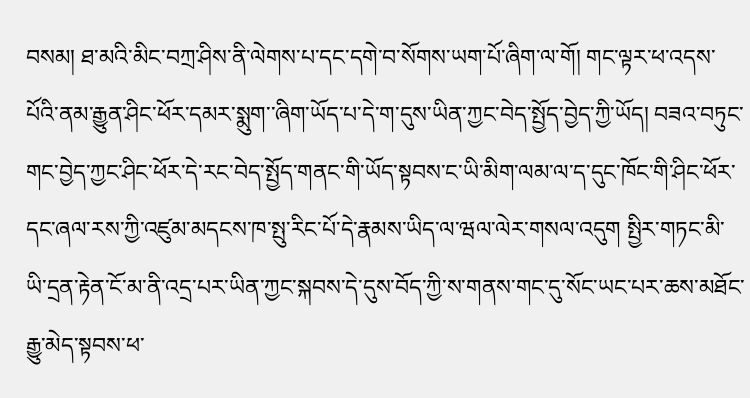བསམ། ཐ་མའི་མིང་བཀྲ་ཤིས་ནི་ལེགས་པ་དང་དགེ་བ་སོགས་ཡག་པོ་ཞིག་ལ་གོ། གང་ལྟར་ཕ་འདས་པོའི་ནམ་རྒྱུན་ཤིང་ཕོར་དམར་སྨུག་་ཞིག་ཡོད་པ་དེ་ག་དུས་ཡིན་ཀྱང་བེད་སྤྱོད་བྱེད་ཀྱི་ཡོད། བཟའ་བཏུང་གང་བྱེད་ཀྱང་ཤིང་ཕོར་དེ་རང་བེད་སྤྱོད་གནང་གི་ཡོད་སྟབས་ང་ཡི་མིག་ལམ་ལ་ད་དུང་ཁོང་གི་ཤིང་ཕོར་དང་ཞལ་རས་ཀྱི་འཛུམ་མདངས་ཁ་སྤུ་རིང་པོ་དེ་རྣམས་ཡིད་ལ་ཝལ་ལེར་གསལ་འདུག སྤྱིར་གཏང་མི་ཡི་དྲན་རྟེན་ངོ་མ་ནི་འདྲ་པར་ཡིན་ཀྱང་སྐབས་དེ་དུས་བོད་ཀྱི་ས་གནས་གང་དུ་སོང་ཡང་པར་ཆས་མཐོང་རྒྱུ་མེད་སྟབས་ཕ་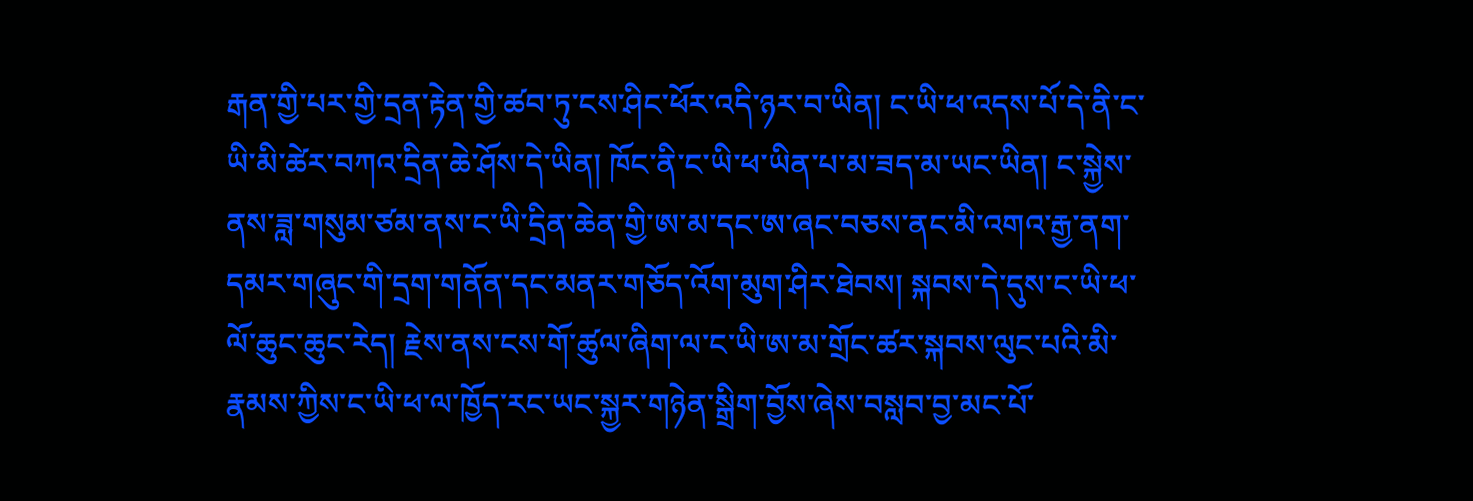རྒན་གྱི་པར་གྱི་དྲན་རྟེན་གྱི་ཚབ་ཏུ་ངས་ཤིང་ཕོར་འདི་ཉར་བ་ཡིན། ང་ཡི་ཕ་འདས་པོ་དེ་ནི་ང་ཡི་མི་ཚེར་བཀའ་དྲིན་ཆེ་ཤོས་དེ་ཡིན། ཁོང་ནི་ང་ཡི་ཕ་ཡིན་པ་མ་ཟད་མ་ཡང་ཡིན། ང་སྐྱེས་ནས་ཟླ་གསུམ་ཙམ་ནས་ང་ཡི་དྲིན་ཆེན་གྱི་ཨ་མ་དང་ཨ་ཞང་བཅས་ནང་མི་འགའ་རྒྱ་ནག་དམར་གཞུང་གི་དྲག་གནོན་དང་མནར་གཅོད་འོག་མུག་ཤིར་ཐེབས། སྐབས་དེ་དུས་ང་ཡི་ཕ་ལོ་ཆུང་ཆུང་རེད། རྗེས་ནས་ངས་གོ་ཚུལ་ཞིག་ལ་ང་ཡི་ཨ་མ་གྲོང་ཚར་སྐབས་ལུང་པའི་མི་རྣམས་ཀྱིས་ང་ཡི་ཕ་ལ་ཁྱོད་རང་ཡང་སྐྱར་གཉེན་སྒྲིག་བྱོས་ཞེས་བསླབ་བྱ་མང་པོ་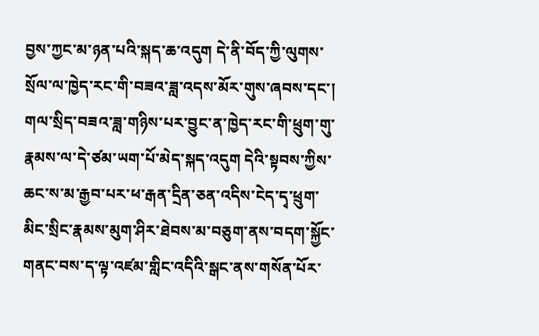བྱས་ཀྱང་མ་ཉན་པའི་སྐད་ཆ་འདུག དེ་ནི་བོད་ཀྱི་ལུགས་སྲོལ་ལ་ཁྱེད་རང་གི་བཟའ་ཟླ་འདས་མོར་གུས་ཞབས་དང་། གལ་སྲིད་བཟའ་ཟླ་གཉིས་པར་བྱུང་ན་ཁྱེད་རང་གི་ཕྲུག་གུ་རྣམས་ལ་དེ་ཙམ་ཡག་པོ་མེད་སྐད་འདུག དེའི་སྟབས་ཀྱིས་ཆང་ས་མ་རྒྱབ་པར་ཕ་རྒན་དྲིན་ཅན་འདིས་ངེད་དྭ་ཕྲུག་མིང་སྲིང་རྣམས་མུག་ཤིར་ཐེབས་མ་བཅུག་ནས་བདག་སྐྱོང་གནང་བས་ད་ལྟ་འཛམ་གླིང་འདིའི་སྒང་ནས་གསོན་པོར་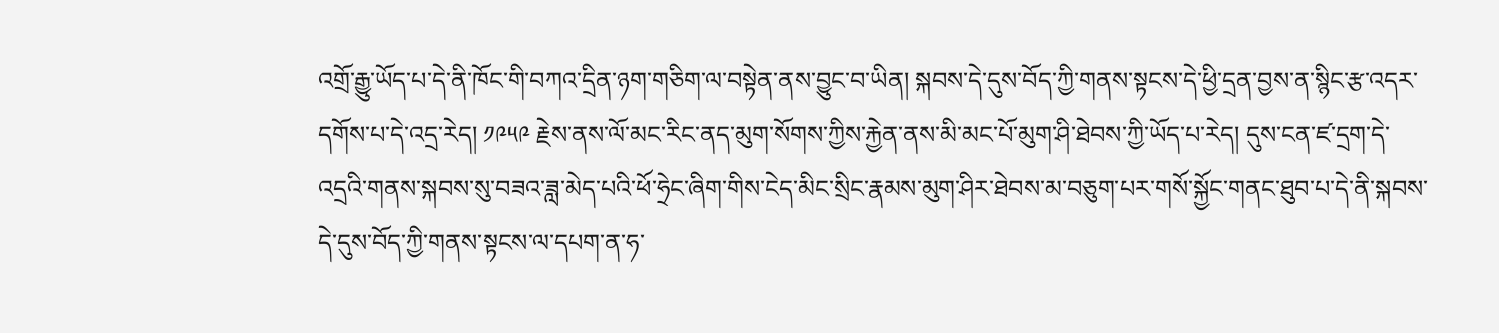འགྲོ་རྒྱུ་ཡོད་པ་དེ་ནི་ཁོང་གི་བཀའ་དྲིན་ཉག་གཅིག་ལ་བསྟེན་ནས་བྱུང་བ་ཡིན། སྐབས་དེ་དུས་བོད་ཀྱི་གནས་སྟངས་དེ་ཕྱི་དྲན་བྱས་ན་སྙིང་རྩ་འདར་དགོས་པ་དེ་འདྲ་རེད། ༡༩༥༩ རྗེས་ནས་ལོ་མང་རིང་ནད་མུག་སོགས་ཀྱིས་རྐྱེན་ནས་མི་མང་པོ་མུག་ཤི་ཐེབས་ཀྱི་ཡོད་པ་རེད། དུས་ངན་ཛ་དྲག་དེ་འདྲའི་གནས་སྐབས་སུ་བཟའ་ཟླ་མེད་པའི་ཕོ་ཧྲེང་ཞིག་གིས་ངེད་མིང་སྲིང་རྣམས་མུག་ཤིར་ཐེབས་མ་བཅུག་པར་གསོ་སྐྱོང་གནང་ཐུབ་པ་དེ་ནི་སྐབས་དེ་དུས་བོད་ཀྱི་གནས་སྟངས་ལ་དཔག་ན་ཧ་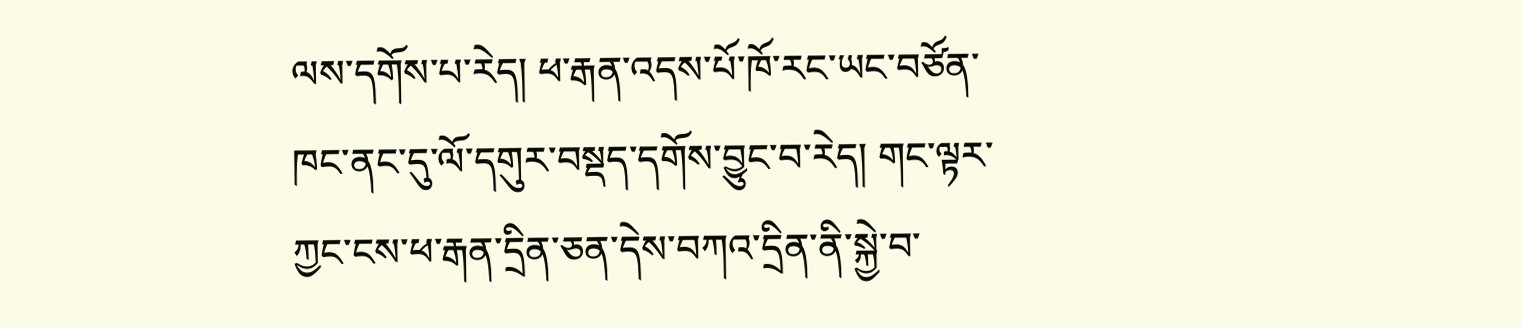ལས་དགོས་པ་རེད། ཕ་རྒན་འདས་པོ་ཁོ་རང་ཡང་བཙོན་ཁང་ནང་དུ་ལོ་དགུར་བསྡད་དགོས་བྱུང་བ་རེད། གང་ལྟར་ཀྱང་ངས་ཕ་རྒན་དྲིན་ཅན་དེས་བཀའ་དྲིན་ནི་སྐྱེ་བ་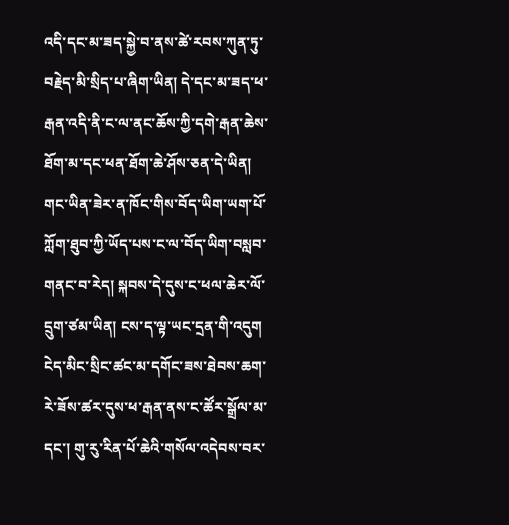འདི་དང་མ་ཟད་སྐྱེ་བ་ནས་ཚེ་རབས་ཀུན་ཏུ་བརྗེད་མི་སྲིད་པ་ཞིག་ཡིན། དེ་དང་མ་ཟད་ཕ་རྒན་འདི་ནི་ང་ལ་ནང་ཆོས་ཀྱི་དགེ་རྒན་ཆེས་ཐོག་མ་དང་ཕན་ཐོག་ཆེ་ཤོས་ཅན་དེ་ཡིན། གང་ཡིན་ཟེར་ན་ཁོང་གིས་བོད་ཡིག་ཡག་པོ་ཀློག་ཐུབ་ཀྱི་ཡོད་པས་ང་ལ་བོད་ཡིག་བསླབ་གནང་བ་རེད། སྐབས་དེ་དུས་ང་ཕལ་ཆེར་ལོ་དྲུག་ཙམ་ཡིན། ངས་ད་ལྟ་ཡང་དྲན་གི་འདུག ངེད་མིང་སྲིང་ཚང་མ་དགོང་ཟས་ཐེབས་ཆག་རེ་ཟོས་ཚར་དུས་ཕ་རྒན་ནས་ང་ཚོར་སྒྲོལ་མ་དང་། གུ་རུ་རིན་པོ་ཆེའི་གསོལ་འདེབས་བར་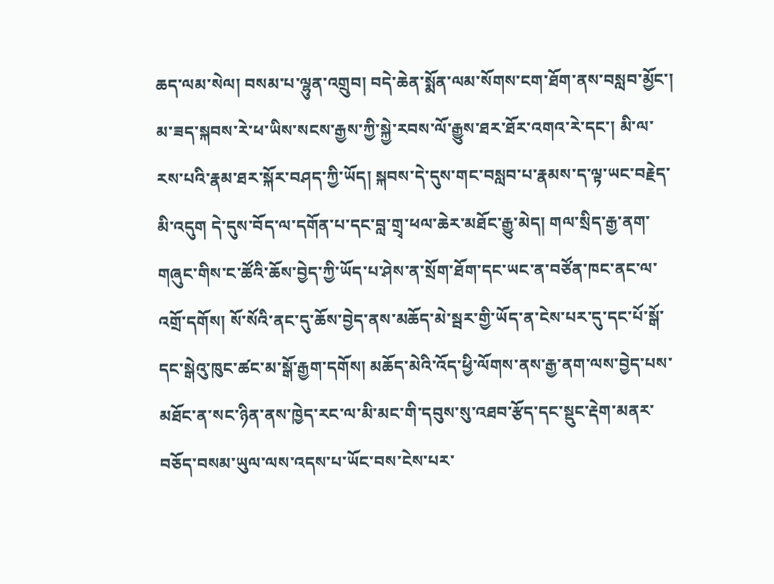ཆད་ལམ་སེལ། བསམ་པ་ལྷུན་འགྲུབ། བདེ་ཆེན་སྨོན་ལམ་སོགས་ངག་ཐོག་ནས་བསླབ་མྱོང་། མ་ཟད་སྐབས་རེ་ཕ་ཡིས་སངས་རྒྱས་ཀྱི་སྐྱེ་རབས་ལོ་རྒྱུས་ཐར་ཐོར་འགའ་རེ་དང་། མི་ལ་རས་པའི་རྣམ་ཐར་སྐོར་བཤད་ཀྱི་ཡོད། སྐབས་དེ་དུས་གང་བསླབ་པ་རྣམས་ད་ལྟ་ཡང་བརྗེད་མི་འདུག དེ་དུས་བོད་ལ་དགོན་པ་དང་བླ་གྲྭ་ཕལ་ཆེར་མཐོང་རྒྱུ་མེད། གལ་སྲིད་རྒྱ་ནག་གཞུང་གིས་ང་ཚོའི་ཆོས་བྱེད་ཀྱི་ཡོད་པ་ཤེས་ན་སྲོག་ཐོག་དང་ཡང་ན་བཙོན་ཁང་ནང་ལ་འགྲོ་དགོས། སོ་སོའི་ནང་དུ་ཆོས་བྱེད་ནས་མཆོད་མེ་སྦར་གྱི་ཡོད་ན་ངེས་པར་དུ་དང་པོ་སྒོ་དང་སྒེའུ་ཁུང་ཚང་མ་སྒོ་རྒྱག་དགོས། མཆོད་མེའི་འོད་ཕྱི་ལོགས་ནས་རྒྱ་ནག་ལས་བྱེད་པས་མཐོང་ན་སང་ཉིན་ནས་ཁྱེད་རང་ལ་མི་མང་གི་དབུས་སུ་འཐབ་རྩོད་དང་སྡུང་རྡེག་མནར་བཅོད་བསམ་ཡུལ་ལས་འདས་པ་ཡོང་བས་ངེས་པར་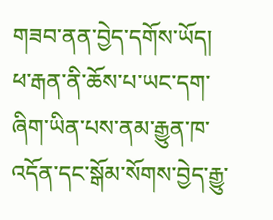གཟབ་ནན་བྱེད་དགོས་ཡོད། ཕ་རྒན་ནི་ཆོས་པ་ཡང་དག་ཞིག་ཡིན་པས་ནམ་རྒྱུན་ཁ་འདོན་དང་སྒོམ་སོགས་བྱེད་རྒྱུ་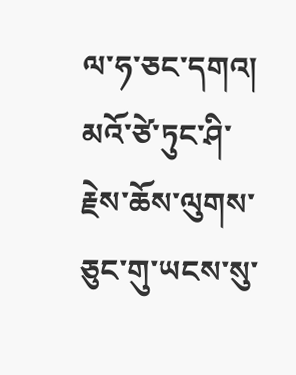ལ་ཧ་ཅང་དགའ། མའོ་ཙེ་ཏུང་ཤི་རྗེས་ཆོས་ལུགས་ཅུང་གུ་ཡངས་སུ་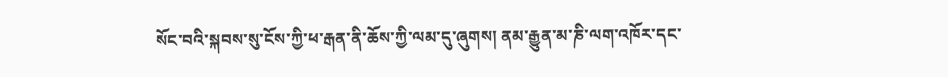སོང་བའི་སྐབས་སུ་ངོས་ཀྱི་ཕ་རྒན་ནི་ཆོས་ཀྱི་ལམ་དུ་ཞུགས། ནམ་རྒྱུན་མ་ཎི་ལག་འཁོར་དང་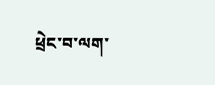ཕྲེང་བ་ལག་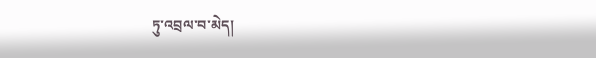ཏུ་འབྲལ་བ་མེད།